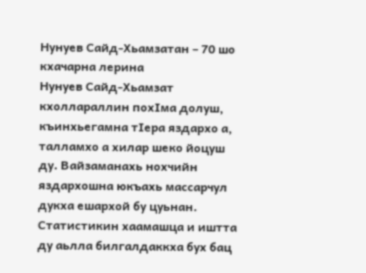Нунуев Сайд-Хьамзатан – 70 шо кхачарна лерина
Нунуев Сайд-Хьамзат кхоллараллин похIма долуш, къинхьегамна тIера яздархо а, талламхо а хилар шеко йоцуш ду. Вайзаманахь нохчийн яздархошна юкъахь массарчул дукха ешархой бу цуьнан. Статистикин хаамашца и иштта ду аьлла билгалдаккха бух бац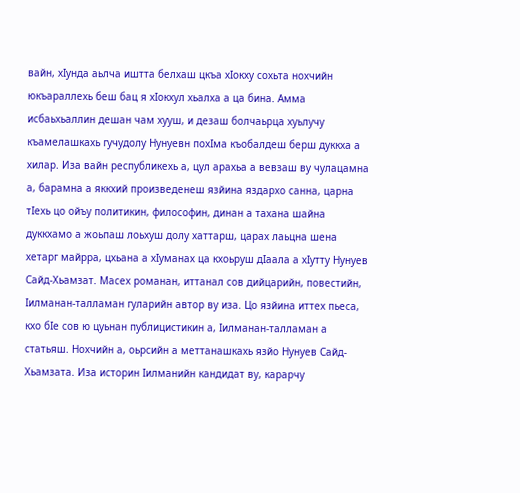вайн, хIунда аьлча иштта белхаш цкъа хIокху сохьта нохчийн юкъараллехь беш бац я хIокхул хьалха а ца бина. Амма исбаьхьаллин дешан чам хууш, и дезаш болчаьрца хуьлучу къамелашкахь гучудолу Нунуевн похIма къобалдеш берш дуккха а хилар. Иза вайн республикехь а, цул арахьа а вевзаш ву чулацамна а, барамна а яккхий произведенеш язйина яздархо санна, царна тIехь цо ойъу политикин, философин, динан а тахана шайна дуккхамо а жоьпаш лоьхуш долу хаттарш, царах лаьцна шена хетарг майрра, цхьана а хIуманах ца кхоьруш дIаала а хIутту Нунуев Сайд-Хьамзат. Масех романан, иттанал сов дийцарийн, повестийн, Iилманан-талламан гуларийн автор ву иза. Цо язйина иттех пьеса, кхо бIе сов ю цуьнан публицистикин а, Iилманан-талламан а статьяш. Нохчийн а, оьрсийн а меттанашкахь язйо Нунуев Сайд-Хьамзата. Иза историн Iилманийн кандидат ву, карарчу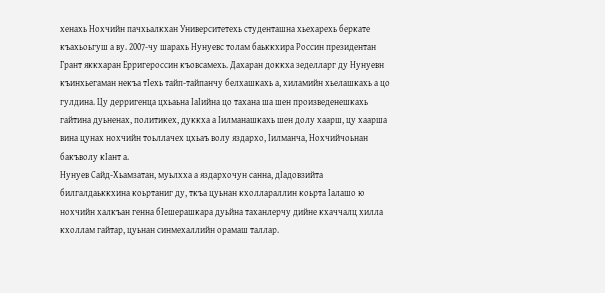хенахь Нохчийн пачхьалкхан Университетехь студенташна хьехарехь беркате къахьоьгуш а ву. 2007-чу шарахь Нунуевс толам баьккхира Россин президентан Грант яккхаран Ерригероссин къовсамехь. Дахаран доккха зеделларг ду Нунуевн къинхьегаман некъа тIехь тайп-тайпанчу белхашкахь а, хиламийн хьелашкахь а цо гулдина. Цу дерригенца цхьаьна IаIийна цо тахана ша шен произведенешкахь гайтина дуьненах, политикех, дуккха а Iилманашкахь шен долу хаарш, цу хаарша вина цунах нохчийн тоьллачех цхьаъ волу яздархо, Iилманча, Нохчийчоьнан бакъволу кIант а.
Нунуев Сайд-Хьамзатан, муьлхха а яздархочун санна, дIадовзийта билгалдаьккхина коьртаниг ду, ткъа цуьнан кхоллараллин коьрта Iалашо ю нохчийн халкъан генна бIешерашкара дуьйна таханлерчу дийне кхаччалц хилла кхоллам гайтар, цуьнан синмехаллийн орамаш таллар.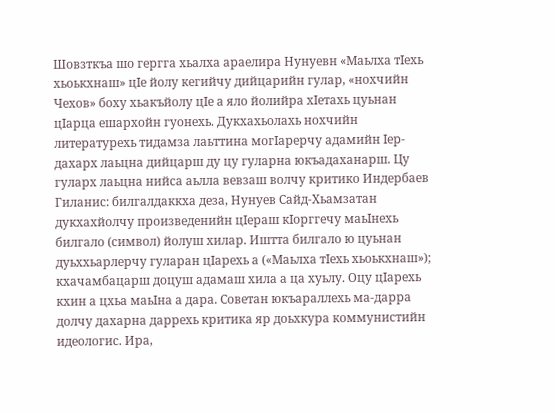Шовзткъа шо гергга хьалха араелира Нунуевн «Маьлха тIехь хьоькхнаш» цIе йолу кегийчу дийцарийн гулар, «нохчийн Чехов» боху хьакъйолу цIе а яло йолийра хIетахь цуьнан цIарца ешархойн гуонехь. Дукхахьолахь нохчийн литературехь тидамза лаьттина могIарерчу адамийн Iер-дахарх лаьцна дийцарш ду цу гуларна юкъадаханарш. Цу гуларх лаьцна нийса аьлла вевзаш волчу критико Индербаев Гиланис: билгалдаккха деза, Нунуев Сайд-Хьамзатан дукхахйолчу произведенийн цIераш кIорггечу маьIнехь билгало (символ) йолуш хилар. Иштта билгало ю цуьнан дуьххьарлерчу гуларан цIарехь а («Маьлха тIехь хьоькхнаш»); кхачамбацарш доцуш адамаш хила а ца хуьлу. Оцу цIарехь кхин а цхьа маьIна а дара. Советан юкъараллехь ма-дарра долчу дахарна даррехь критика яр доьхкура коммунистийн идеологис. Ира,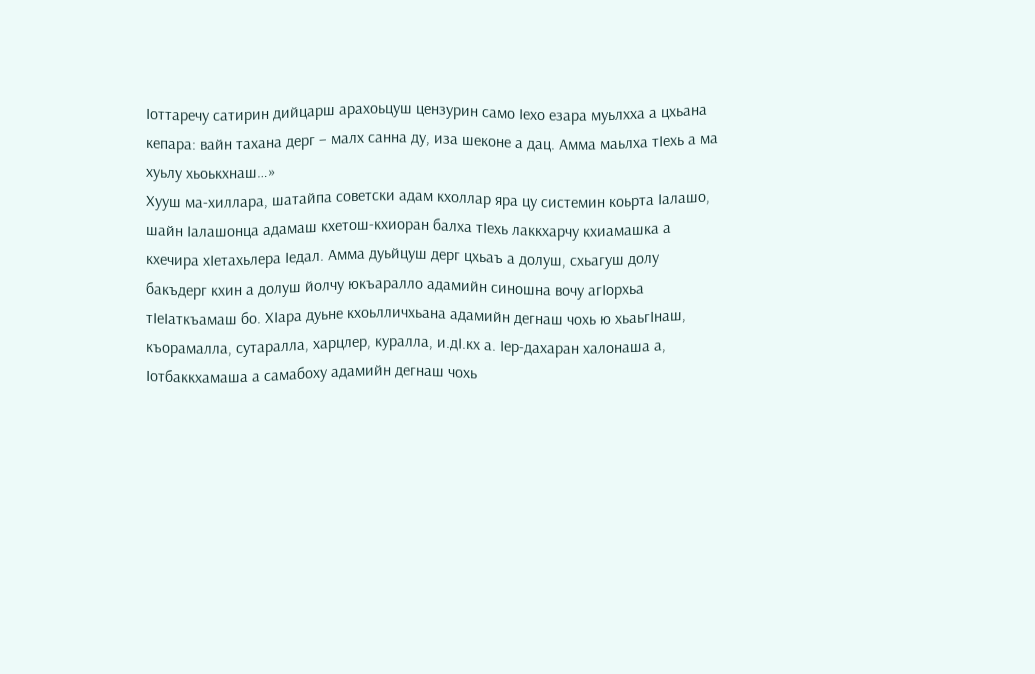Iоттаречу сатирин дийцарш арахоьцуш цензурин само Iехо езара муьлхха а цхьана кепара: вайн тахана дерг – малх санна ду, иза шеконе а дац. Амма маьлха тIехь а ма хуьлу хьоькхнаш…»
Хууш ма-хиллара, шатайпа советски адам кхоллар яра цу системин коьрта Iалашо, шайн Iалашонца адамаш кхетош-кхиоран балха тIехь лаккхарчу кхиамашка а кхечира хIетахьлера Iедал. Амма дуьйцуш дерг цхьаъ а долуш, схьагуш долу бакъдерг кхин а долуш йолчу юкъаралло адамийн синошна вочу агIорхьа тIеIаткъамаш бо. ХIара дуьне кхоьлличхьана адамийн дегнаш чохь ю хьаьгIнаш, къорамалла, сутаралла, харцлер, куралла, и.дI.кх а. Iер-дахаран халонаша а, Iотбаккхамаша а самабоху адамийн дегнаш чохь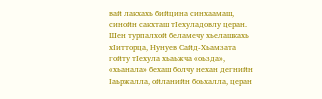вай лакхахь бийцина синхаамаш, синойн сакхташ тIехуладовлу церан. Шен турпалхой беламечу хьелашкахь хIитторца, Нунуев Сайд-Хьамзата гойту тIехула хьаьжча «оьзда», «хьанала» бехаш болчу нехан дегнийн Iаьржалла, ойланийн боьхалла, церан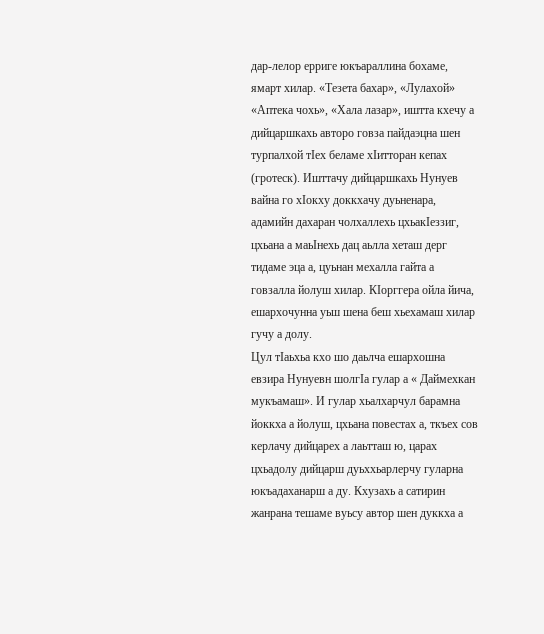дар-лелор ерриге юкъараллина бохаме, ямарт хилар. «Тезета бахар», «Лулахой» «Аптека чохь», «Хала лазар», иштта кхечу а дийцаршкахь авторо говза пайдаэцна шен турпалхой тIех беламе хIитторан кепах (гротеск). Ишттачу дийцаршкахь Нунуев вайна го хIокху доккхачу дуьненара, адамийн дахаран чолхаллехь цхьакIеззиг, цхьана а маьIнехь дац аьлла хеташ дерг тидаме эца а, цуьнан мехалла гайта а говзалла йолуш хилар. КIорггера ойла йича, ешархочунна уьш шена беш хьехамаш хилар гучу а долу.
Цул тIаьхьа кхо шо даьлча ешархошна евзира Нунуевн шолгIа гулар а « Даймехкан мукъамаш». И гулар хьалхарчул барамна йоккха а йолуш, цхьана повестах а, ткъех сов керлачу дийцарех а лаьтташ ю, царах цхьадолу дийцарш дуьххьарлерчу гуларна юкъадаханарш а ду. Кхузахь а сатирин жанрана тешаме вуьсу автор шен дуккха а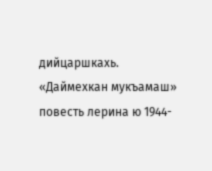дийцаршкахь.
«Даймехкан мукъамаш» повесть лерина ю 1944-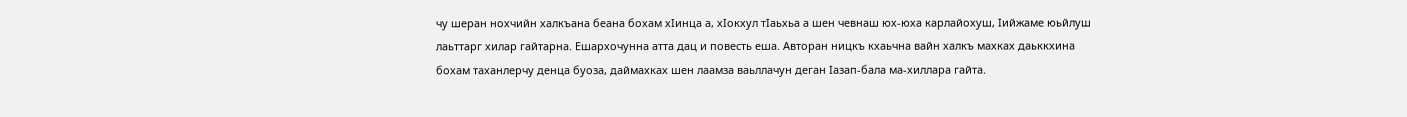чу шеран нохчийн халкъана беана бохам хIинца а, хIокхул тIаьхьа а шен чевнаш юх-юха карлайохуш, Iийжаме юьйлуш лаьттарг хилар гайтарна. Ешархочунна атта дац и повесть еша. Авторан ницкъ кхаьчна вайн халкъ махках даьккхина бохам таханлерчу денца буоза, даймахках шен лаамза ваьллачун деган Iазап-бала ма-хиллара гайта.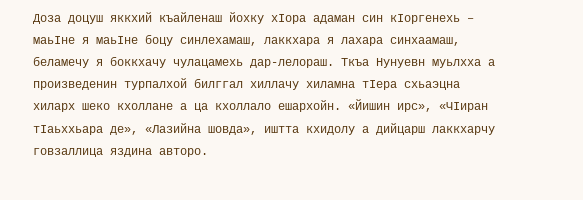Доза доцуш яккхий къайленаш йохку хIора адаман син кIоргенехь – маьIне я маьIне боцу синлехамаш, лаккхара я лахара синхаамаш, беламечу я боккхачу чулацамехь дар-лелораш. Ткъа Нунуевн муьлхха а произведенин турпалхой билггал хиллачу хиламна тIера схьаэцна хиларх шеко кхоллане а ца кхоллало ешархойн. «Йишин ирс», «ЧIиран тIаьххьара де», «Лазийна шовда», иштта кхидолу а дийцарш лаккхарчу говзаллица яздина авторо.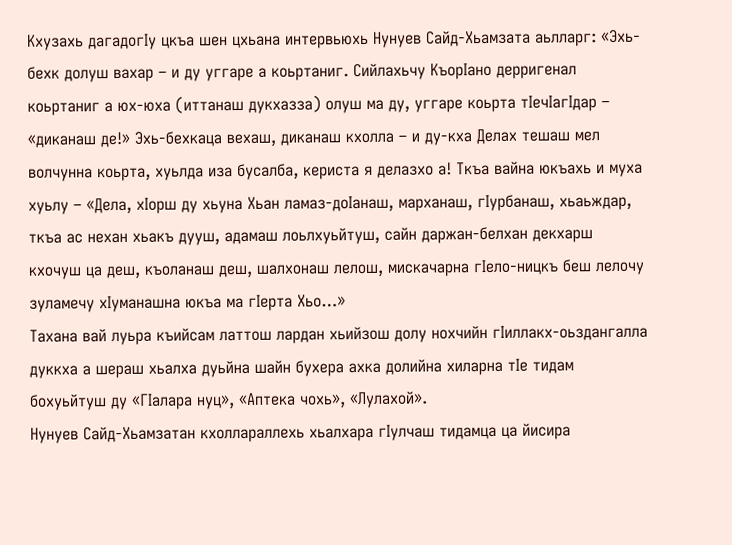Кхузахь дагадогIу цкъа шен цхьана интервьюхь Нунуев Сайд-Хьамзата аьлларг: «Эхь-бехк долуш вахар – и ду уггаре а коьртаниг. Сийлахьчу КъорIано дерригенал коьртаниг а юх-юха (иттанаш дукхазза) олуш ма ду, уггаре коьрта тIечIагIдар – «диканаш де!» Эхь-бехкаца вехаш, диканаш кхолла – и ду-кха Делах тешаш мел волчунна коьрта, хуьлда иза бусалба, кериста я делазхо а! Ткъа вайна юкъахь и муха хуьлу – «Дела, хIорш ду хьуна Хьан ламаз-доIанаш, марханаш, гIурбанаш, хьаьждар, ткъа ас нехан хьакъ дууш, адамаш лоьлхуьйтуш, сайн даржан-белхан декхарш кхочуш ца деш, къоланаш деш, шалхонаш лелош, мискачарна гIело-ницкъ беш лелочу зуламечу хIуманашна юкъа ма гIерта Хьо…»
Тахана вай луьра къийсам латтош лардан хьийзош долу нохчийн гIиллакх-оьздангалла дуккха а шераш хьалха дуьйна шайн бухера ахка долийна хиларна тIе тидам бохуьйтуш ду «ГIалара нуц», «Аптека чохь», «Лулахой».
Нунуев Сайд-Хьамзатан кхоллараллехь хьалхара гIулчаш тидамца ца йисира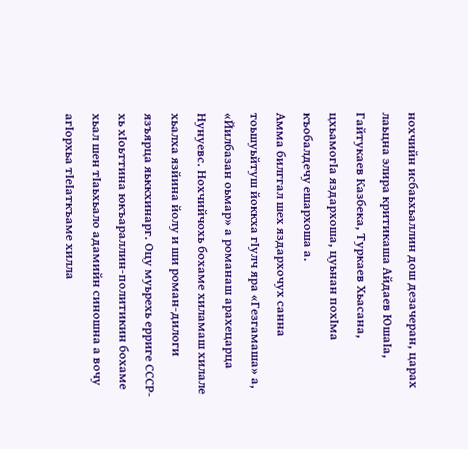нохчийн исбаьхьаллин дош дезачеран, царах лаьцна элира критикаша Айдаев ЮшаIа, Гайтукаев Казбека, Туркаев Хьасана, цхьамогIа яздархоша, цуьнан похIма къобалдечу ешархоша а.
Амма билггал шех яздархочух санна тоьшуьйтуш йоккха гIулч яра «Гезгамаша» а, «Йилбазан оьмар» а романаш арахецарца Нунуевс. Нохчийчохь бохаме хиламаш хилале хьалха язйина йолу и ши роман-дилоги язъярца яьккхинарг. Оцу муьрехь ерриге СССР-хь хIоьттина юкъараллин-политикин бохаме хьал шен тIаьхьало адамийн синошна а вочу агIорхьа тIеIаткъаме хилла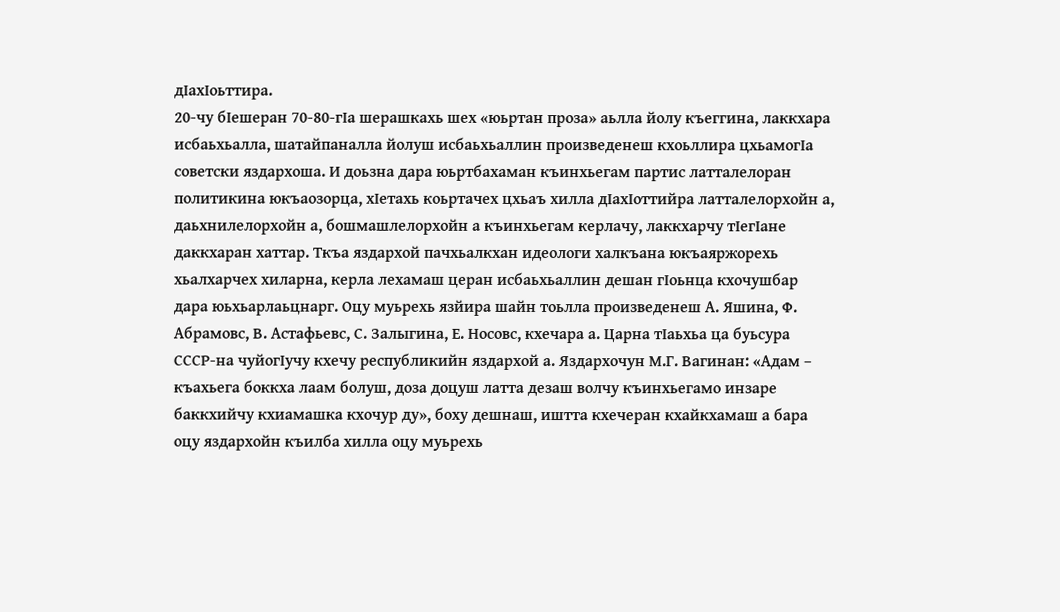дIахIоьттира.
20-чу бIешеран 70-80-гIа шерашкахь шех «юьртан проза» аьлла йолу къеггина, лаккхара исбаьхьалла, шатайпаналла йолуш исбаьхьаллин произведенеш кхоьллира цхьамогIа советски яздархоша. И доьзна дара юьртбахаман къинхьегам партис латталелоран политикина юкъаозорца, хIетахь коьртачех цхьаъ хилла дIахIоттийра латталелорхойн а, даьхнилелорхойн а, бошмашлелорхойн а къинхьегам керлачу, лаккхарчу тIегIане даккхаран хаттар. Ткъа яздархой пачхьалкхан идеологи халкъана юкъаяржорехь хьалхарчех хиларна, керла лехамаш церан исбаьхьаллин дешан гIоьнца кхочушбар дара юьхьарлаьцнарг. Оцу муьрехь язйира шайн тоьлла произведенеш А. Яшина, Ф. Абрамовс, В. Астафьевс, С. Залыгина, Е. Носовс, кхечара а. Царна тIаьхьа ца буьсура СССР-на чуйогIучу кхечу республикийн яздархой а. Яздархочун М.Г. Вагинан: «Адам – къахьега боккха лаам болуш, доза доцуш латта дезаш волчу къинхьегамо инзаре баккхийчу кхиамашка кхочур ду», боху дешнаш, иштта кхечеран кхайкхамаш а бара оцу яздархойн къилба хилла оцу муьрехь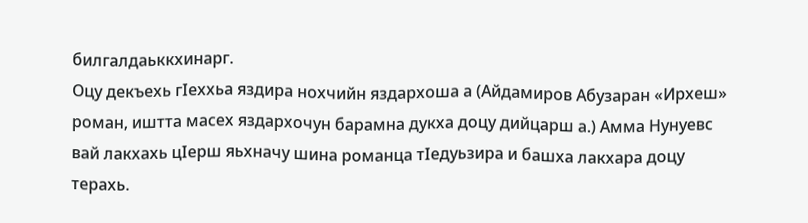билгалдаьккхинарг.
Оцу декъехь гIеххьа яздира нохчийн яздархоша а (Айдамиров Абузаран «Ирхеш» роман, иштта масех яздархочун барамна дукха доцу дийцарш а.) Амма Нунуевс вай лакхахь цIерш яьхначу шина романца тIедуьзира и башха лакхара доцу терахь.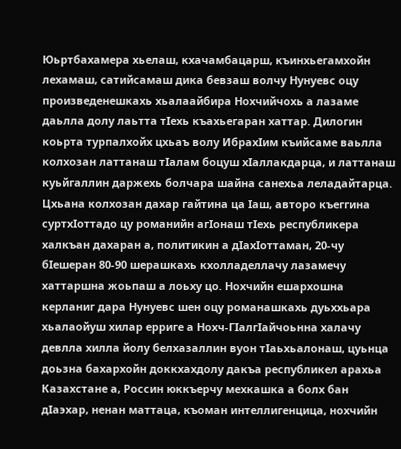Юьртбахамера хьелаш, кхачамбацарш, къинхьегамхойн лехамаш, сатийсамаш дика бевзаш волчу Нунуевс оцу произведенешкахь хьалаайбира Нохчийчохь а лазаме даьлла долу лаьтта тIехь къахьегаран хаттар. Дилогин коьрта турпалхойх цхьаъ волу ИбрахIим къийсаме ваьлла колхозан латтанаш тIалам боцуш хIаллакдарца, и латтанаш куьйгаллин даржехь болчара шайна санехьа леладайтарца. Цхьана колхозан дахар гайтина ца Iаш, авторо къеггина суртхIоттадо цу романийн агIонаш тIехь республикера халкъан дахаран а, политикин а дIахIоттаман, 20-чу бIешеран 80-90 шерашкахь кхолладеллачу лазамечу хаттаршна жоьпаш а лоьху цо. Нохчийн ешархошна керланиг дара Нунуевс шен оцу романашкахь дуьххьара хьалаойуш хилар ерриге а Нохч-ГIалгIайчоьнна халачу девлла хилла йолу белхазаллин вуон тIаьхьалонаш, цуьнца доьзна бахархойн доккхахдолу дакъа республикел арахьа Казахстане а, Россин юккъерчу мехкашка а болх бан дIаэхар, ненан маттаца, къоман интеллигенцица, нохчийн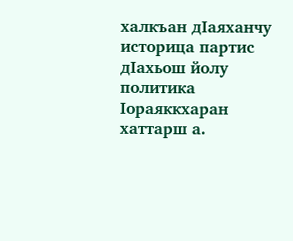халкъан дIаяханчу историца партис дIахьош йолу политика Iораяккхаран хаттарш а.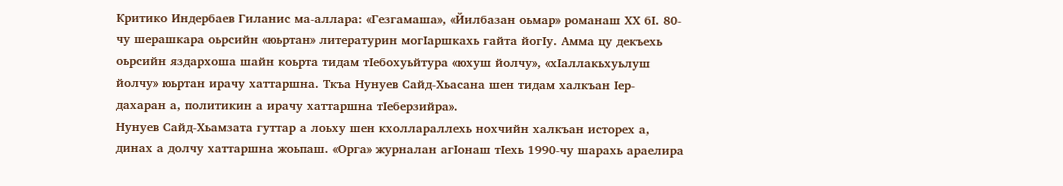Критико Индербаев Гиланис ма-аллара: «Гезгамаша», «Йилбазан оьмар» романаш ХХ бI. 80-чу шерашкара оьрсийн «юьртан» литературин могIаршкахь гайта йогIу. Амма цу декъехь оьрсийн яздархоша шайн коьрта тидам тIебохуьйтура «юхуш йолчу», «хIаллакьхуьлуш йолчу» юьртан ирачу хаттаршна. Ткъа Нунуев Сайд-Хьасана шен тидам халкъан Iер-дахаран а, политикин а ирачу хаттаршна тIеберзийра».
Нунуев Сайд-Хьамзата гуттар а лоьху шен кхоллараллехь нохчийн халкъан исторех а, динах а долчу хаттаршна жоьпаш. «Орга» журналан агIонаш тIехь 1990-чу шарахь араелира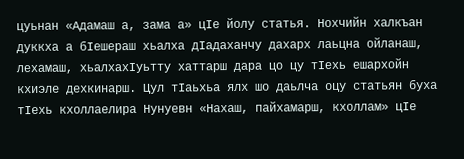цуьнан «Адамаш а, зама а» цIе йолу статья. Нохчийн халкъан дуккха а бIешераш хьалха дIадаханчу дахарх лаьцна ойланаш, лехамаш, хьалхахIуьтту хаттарш дара цо цу тIехь ешархойн кхиэле дехкинарш. Цул тIаьхьа ялх шо даьлча оцу статьян буха тIехь кхоллаелира Нунуевн «Нахаш, пайхамарш, кхоллам» цIе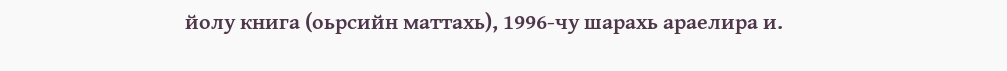йолу книга (оьрсийн маттахь), 1996-чу шарахь араелира и.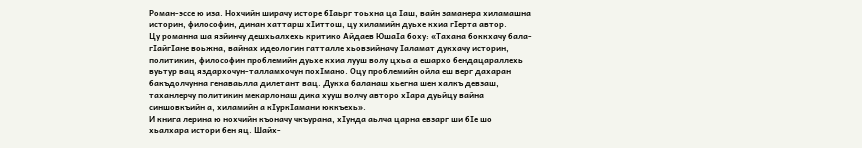Роман-эссе ю иза. Нохчийн ширачу исторе бIаьрг тоьхна ца Iаш, вайн заманера хиламашна историн, философин, динан хаттарш хIиттош, цу хиламийн дуьхе кхиа гIерта автор.
Цу романна ша язйинчу дешхьалхехь критико Айдаев ЮшаIа боху: «Тахана боккхачу бала-гIайгIане воьжна, вайнах идеологин гатталле хьовзийначу Iаламат дукхачу историн, политикин, философин проблемийн дуьхе кхиа лууш волу цхьа а ешархо бендацараллехь вуьтур вац яздархочун-талламхочун похIмано. Оцу проблемийн ойла еш верг дахаран бакъдолчунна генаваьлла дилетант вац. Дукха баланаш хьегна шен халкъ девзаш, таханлерчу политикин мекарлонаш дика хууш волчу авторо хIара дуьйцу вайна синшовкъийн а, хиламийн а кIуркIамани юккъехь».
И книга лерина ю нохчийн къоначу чкъурана, хIунда аьлча царна евзарг ши бIе шо хьалхара истори бен яц. Шайх-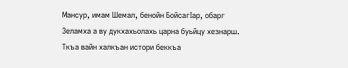Мансур, имам Шемал, бенойн БойсагIар, обарг Зеламха а ву дукхахьолахь царна буьйцу хезнарш. Ткъа вайн халкъан истори беккъа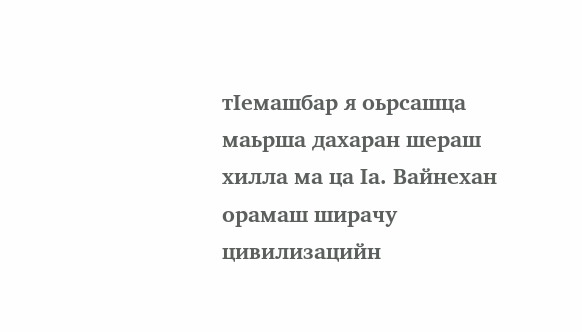тIемашбар я оьрсашца маьрша дахаран шераш хилла ма ца Iа. Вайнехан орамаш ширачу цивилизацийн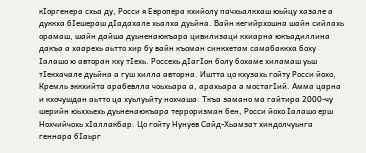кIоргенера схьа ду, Росси я Европера кхийолу пачхьалкхаш юьйцу хазале а дуккха бIешераш дIадахале хьалха дуьйна. Вайн кегийрхошна шайн сийлахь орамаш, шайн дайша дуьненаюкъара цивилизаци кхиарна юкъадиллина дакъа а хаарехь аьтто хир бу вайн къоман синкхетам самабаккха боху Iалашо ю авторан кху тIехь. Россехь дIагIон болу бохаме хиламаш уьш тIекхачале дуьйна а гуш хилла авторна. Иштта цо кхузахь гойту Росси йохо, Кремль эккхийта арабевлла чоьхьара а, арахьара а мостагIий. Амма царна и кхочушдан аьтто ца хуьлуьйту нохчаша. Ткъа замано ма гайтира 2000-чу шерийн юьххьехь дуьненаюкъара терроризман бен, Росси йохо Iалашо ерш Нохчийчохь хIаллакбар. Цо гойту Нунуев Сайд-Хьамзат хиндолчуьнга геннара бIаьрг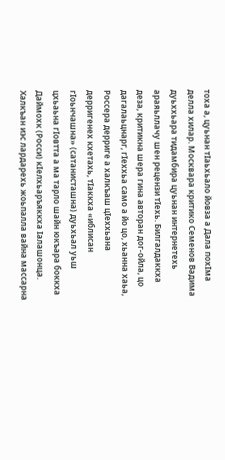тоха а, цуьнан тIаьхьало йовза а Дала похIма делла хилар. Москвара критико Семенов Вадима дуьххьара тидамбира цуьнан интернетехь араяьллачу шен рецензи тIехь. Билгалдаккха деза, критикна шера гина авторан дог-ойла, цо дагалаьцнарг, гIеххьа само а йо цо, хьанна хаьа, Россера дерриге а халкъаш цIеххьана дерригенех кхетахь, тIаккха «иблисан гIоьнчашна» (сатанисташна) дуьхьал уьш цхьаьна гIовтта а ма тарло шайн юкъара боккха Даймохк (Росси) кIелхьаръяккха Iалашонца.
Халкъан иэс лардарехь жоьпалла вайна массарна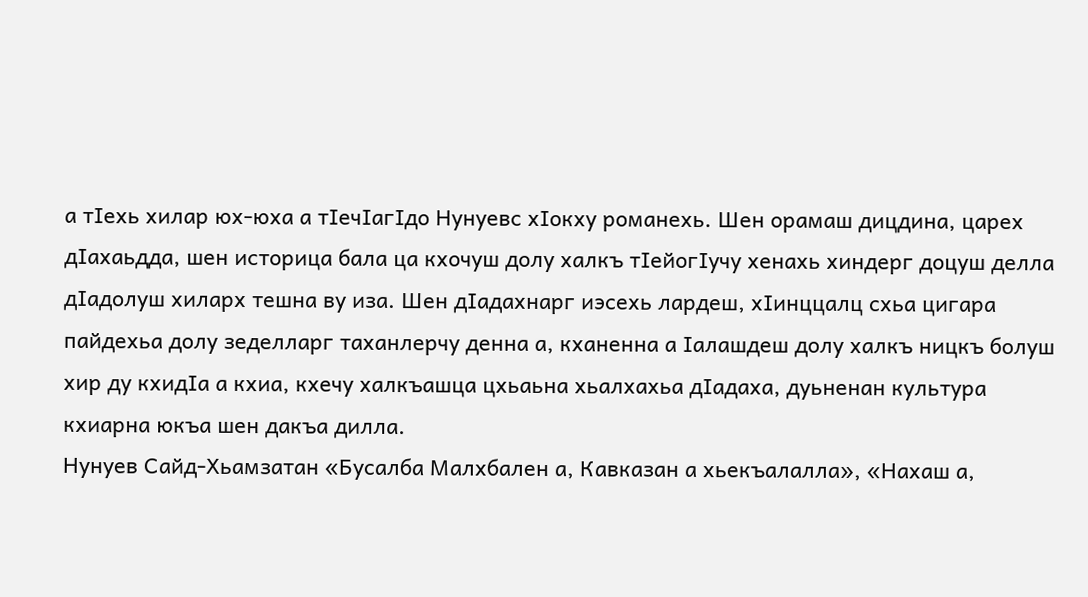а тIехь хилар юх-юха а тIечIагIдо Нунуевс хIокху романехь. Шен орамаш дицдина, царех дIахаьдда, шен историца бала ца кхочуш долу халкъ тIейогIучу хенахь хиндерг доцуш делла дIадолуш хиларх тешна ву иза. Шен дIадахнарг иэсехь лардеш, хIинццалц схьа цигара пайдехьа долу зеделларг таханлерчу денна а, кханенна а Iалашдеш долу халкъ ницкъ болуш хир ду кхидIа а кхиа, кхечу халкъашца цхьаьна хьалхахьа дIадаха, дуьненан культура кхиарна юкъа шен дакъа дилла.
Нунуев Сайд-Хьамзатан «Бусалба Малхбален а, Кавказан а хьекъалалла», «Нахаш а,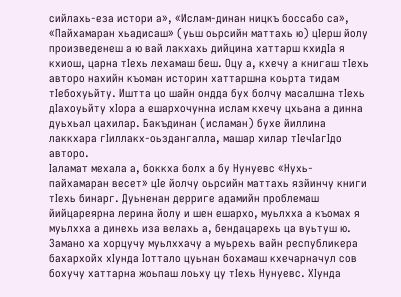сийлахь-еза истори а», «Ислам-динан ницкъ боссабо са», «Пайхамаран хьадисаш» (уьш оьрсийн маттахь ю) цIерш йолу произведенеш а ю вай лакхахь дийцина хаттарш кхидIа я кхиош, царна тIехь лехамаш беш. Оцу а, кхечу а книгаш тIехь авторо нахийн къоман историн хаттаршна коьрта тидам тIебохуьйту. Иштта цо шайн ондда бух болчу масалшна тIехь дIахоуьйту хIора а ешархочунна ислам кхечу цхьана а динна дуьхьал цахилар. Бакъдинан (исламан) бухе йиллина лаккхара гIиллакх-оьздангалла, машар хилар тIечIагIдо авторо.
Iаламат мехала а, боккха болх а бу Нунуевс «Нухь-пайхамаран весет» цIе йолчу оьрсийн маттахь язйинчу книги тIехь бинарг. Дуьненан дерриге адамийн проблемаш йийцареярна лерина йолу и шен ешархо, муьлхха а къомах я муьлхха а динехь иза велахь а, бендацарехь ца вуьтуш ю. Замано ха хорцучу муьлххачу а муьрехь вайн республикера бахархойх хIунда Iоттало цуьнан бохамаш кхечарначул сов бохучу хаттарна жоьпаш лоьху цу тIехь Нунуевс. ХIунда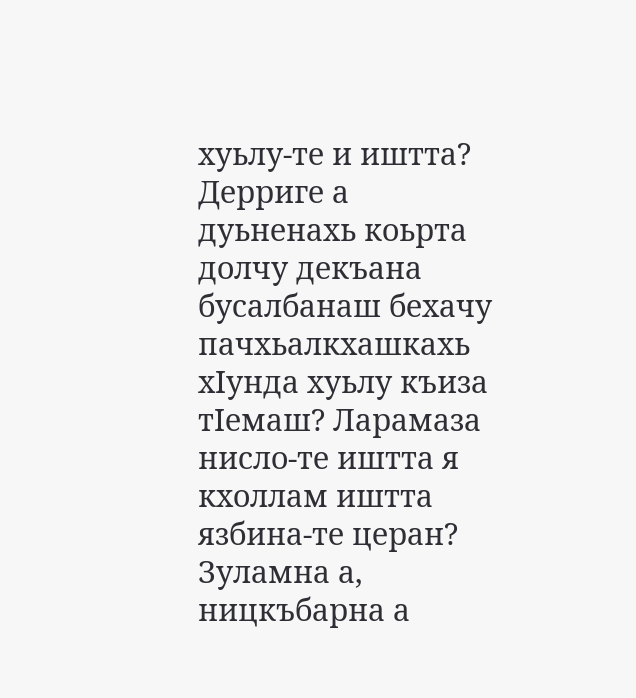хуьлу-те и иштта? Дерриге а дуьненахь коьрта долчу декъана бусалбанаш бехачу пачхьалкхашкахь хIунда хуьлу къиза тIемаш? Ларамаза нисло-те иштта я кхоллам иштта язбина-те церан? Зуламна а, ницкъбарна а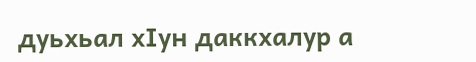дуьхьал хIун даккхалур а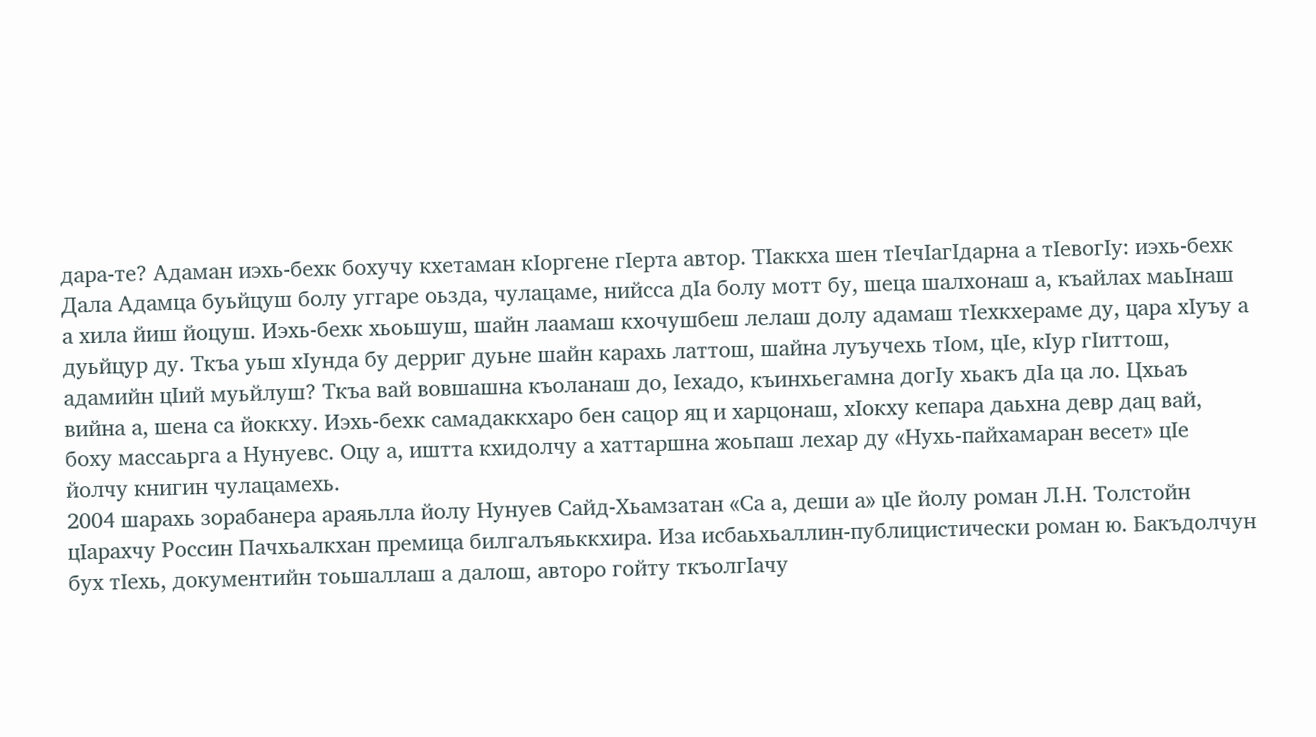дара-те? Адаман иэхь-бехк бохучу кхетаман кIоргене гIерта автор. ТIаккха шен тIечIагIдарна а тIевогIу: иэхь-бехк Дала Адамца буьйцуш болу уггаре оьзда, чулацаме, нийсса дIа болу мотт бу, шеца шалхонаш а, къайлах маьIнаш а хила йиш йоцуш. Иэхь-бехк хьоьшуш, шайн лаамаш кхочушбеш лелаш долу адамаш тIехкхераме ду, цара хIуъу а дуьйцур ду. Ткъа уьш хIунда бу дерриг дуьне шайн карахь латтош, шайна луъучехь тIом, цIе, кIур гIиттош, адамийн цIий муьйлуш? Ткъа вай вовшашна къоланаш до, Iехадо, къинхьегамна догIу хьакъ дIа ца ло. Цхьаъ вийна а, шена са йоккху. Иэхь-бехк самадаккхаро бен сацор яц и харцонаш, хIокху кепара даьхна девр дац вай, боху массаьрга а Нунуевс. Оцу а, иштта кхидолчу а хаттаршна жоьпаш лехар ду «Нухь-пайхамаран весет» цIе йолчу книгин чулацамехь.
2004 шарахь зорабанера араяьлла йолу Нунуев Сайд-Хьамзатан «Са а, деши а» цIе йолу роман Л.Н. Толстойн цIарахчу Россин Пачхьалкхан премица билгалъяьккхира. Иза исбаьхьаллин-публицистически роман ю. Бакъдолчун бух тIехь, документийн тоьшаллаш а далош, авторо гойту ткъолгIачу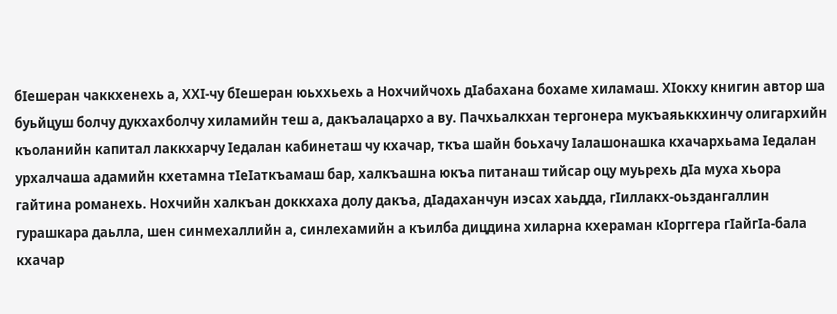бIешеран чаккхенехь а, ХХI-чу бIешеран юьххьехь а Нохчийчохь дIабахана бохаме хиламаш. ХIокху книгин автор ша буьйцуш болчу дукхахболчу хиламийн теш а, дакъалацархо а ву. Пачхьалкхан тергонера мукъаяьккхинчу олигархийн къоланийн капитал лаккхарчу Iедалан кабинеташ чу кхачар, ткъа шайн боьхачу Iалашонашка кхачархьама Iедалан урхалчаша адамийн кхетамна тIеIаткъамаш бар, халкъашна юкъа питанаш тийсар оцу муьрехь дIа муха хьора гайтина романехь. Нохчийн халкъан доккхаха долу дакъа, дIадаханчун иэсах хаьдда, гIиллакх-оьздангаллин гурашкара даьлла, шен синмехаллийн а, синлехамийн а къилба дицдина хиларна кхераман кIорггера гIайгIа-бала кхачар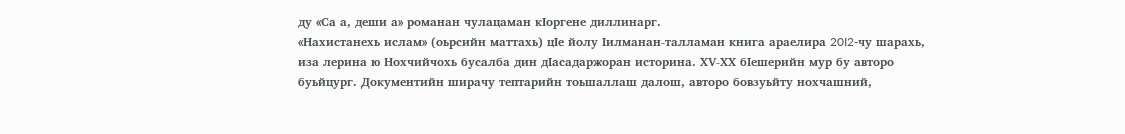ду «Са а, деши а» романан чулацаман кIоргене диллинарг.
«Нахистанехь ислам» (оьрсийн маттахь) цIе йолу Iилманан-талламан книга араелира 20I2-чу шарахь, иза лерина ю Нохчийчохь бусалба дин дIасадаржоран историна. ХV-ХХ бIешерийн мур бу авторо буьйцург. Документийн ширачу тептарийн тоьшаллаш далош, авторо бовзуьйту нохчашний,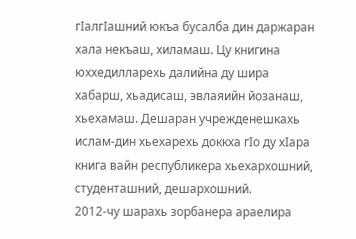гIалгIашний юкъа бусалба дин даржаран хала некъаш, хиламаш. Цу книгина юххедилларехь далийна ду шира хабарш, хьадисаш, эвлаяийн йозанаш, хьехамаш. Дешаран учрежденешкахь ислам-дин хьехарехь доккха гIо ду хIара книга вайн республикера хьехархошний, студенташний, дешархошний.
2012-чу шарахь зорбанера араелира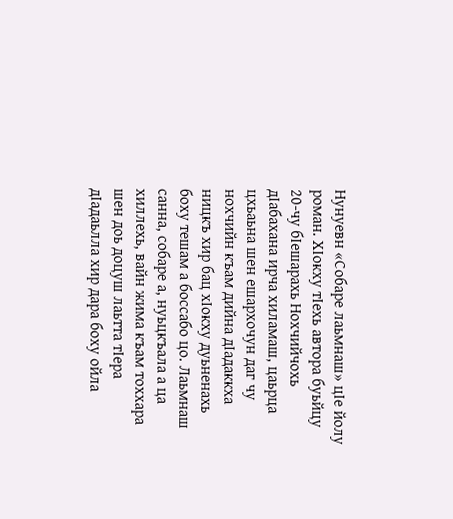Нунуевн «Собаре лаьмнаш» цIе йолу роман. ХIокху тIехь автора буьйцу 20-чу бIешарахь Нохчийчохь дIабахана ирча хиламаш, цаьрца цхьаьна шен ешархочун даг чу нохчийн къам дийна дIадаккха ницкъ хир бац хIокху дуьненахь боху тешам а боссабо цо. Лаьмнаш санна, собаре а, нуьцкъала а ца хиллехь, вайн жима къам тоххара шен доь доцуш лаьтта тIера дIадаьлла хир дара боху ойла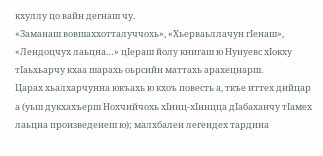кхуллу цо вайн дегнаш чу.
«Заманаш вовшаххотталуччохь», «Хьерваьллачун гIенаш», «Лендоцчух лаьцна…» цIераш йолу книгаш ю Нунуевс хIокху тIаьхьарчу кхаа шарахь оьрсийн маттахь арахецнарш.
Царах хьалхарчунна юкъахь ю кхоъ повесть а, ткъе иттех дийцар а (уьш дукхахъерш Нохчийчохь хIинц-хIинцца дIабаханчу тIамех лаьцна произведенеш ю); малхбален легендех тардина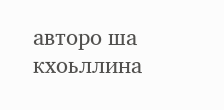авторо ша кхоьллина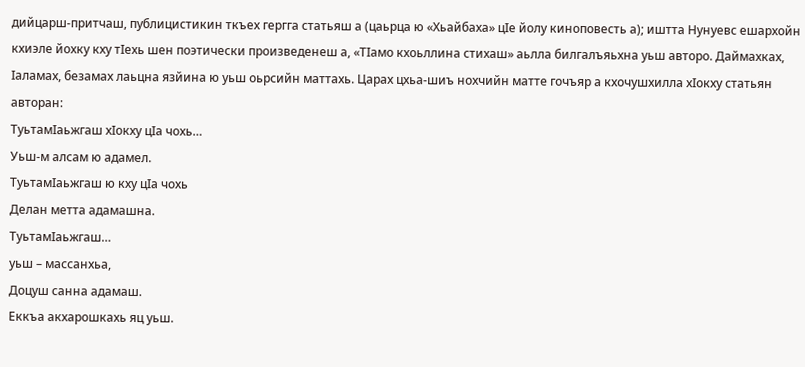дийцарш-притчаш, публицистикин ткъех гергга статьяш а (цаьрца ю «Хьайбаха» цIе йолу киноповесть а); иштта Нунуевс ешархойн кхиэле йохку кху тIехь шен поэтически произведенеш а, «ТIамо кхоьллина стихаш» аьлла билгалъяьхна уьш авторо. Даймахках, Iаламах, безамах лаьцна язйина ю уьш оьрсийн маттахь. Царах цхьа-шиъ нохчийн матте гочъяр а кхочушхилла хIокху статьян авторан:
ТуьтамIаьжгаш хIокху цIа чохь…
Уьш-м алсам ю адамел.
ТуьтамIаьжгаш ю кху цIа чохь
Делан метта адамашна.
ТуьтамIаьжгаш…
уьш – массанхьа,
Доцуш санна адамаш.
Еккъа акхарошкахь яц уьш.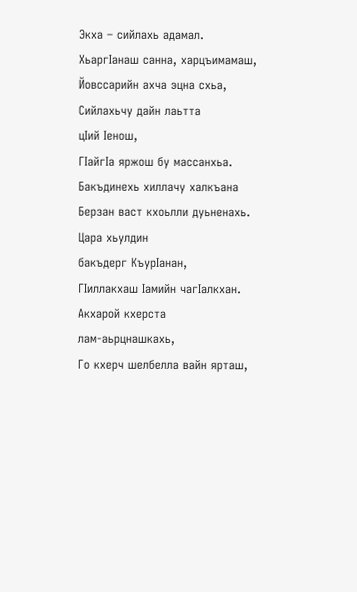Экха – сийлахь адамал.
ХьаргIанаш санна, харцъимамаш,
Йовссарийн ахча эцна схьа,
Сийлахьчу дайн лаьтта
цIий Iенош,
ГIайгIа яржош бу массанхьа.
Бакъдинехь хиллачу халкъана
Берзан васт кхоьлли дуьненахь.
Цара хьулдин
бакъдерг КъурIанан,
ГIиллакхаш Iамийн чагIалкхан.
Акхарой кхерста
лам-аьрцнашкахь,
Го кхерч шелбелла вайн ярташ,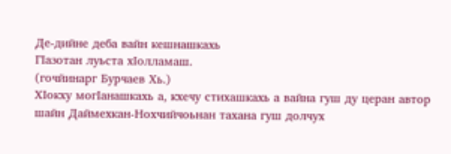Де-дийне деба вайн кешнашкахь
ГIазотан луьста хIолламаш.
(гочйинарг Бурчаев Хь.)
ХIокху могIанашкахь а, кхечу стихашкахь а вайна гуш ду церан автор шайн Даймехкан-Нохчийчоьнан тахана гуш долчух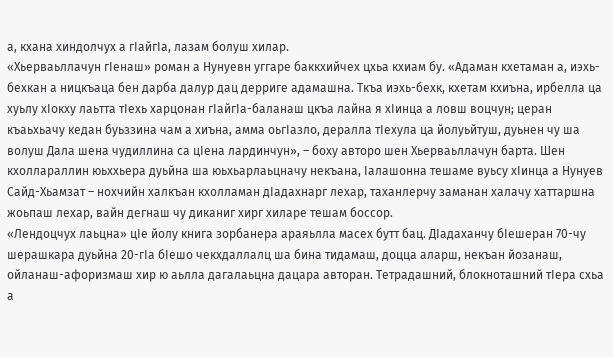а, кхана хиндолчух а гIайгIа, лазам болуш хилар.
«Хьерваьллачун гIенаш» роман а Нунуевн уггаре баккхийчех цхьа кхиам бу. «Адаман кхетаман а, иэхь-бехкан а ницкъаца бен дарба далур дац дерриге адамашна. Ткъа иэхь-бехк, кхетам кхиъна, ирбелла ца хуьлу хIокху лаьтта тIехь харцонан гIайгIа-баланаш цкъа лайна я хIинца а ловш воцчун; церан къаьхьачу кедан буьззина чам а хиъна, амма оьгIазло, дералла тIехула ца йолуьйтуш, дуьнен чу ша волуш Дала шена чудиллина са цIена лардинчун», – боху авторо шен Хьерваьллачун барта. Шен кхоллараллин юьххьера дуьйна ша юьхьарлаьцначу некъана, Iалашонна тешаме вуьсу хIинца а Нунуев Сайд-Хьамзат – нохчийн халкъан кхолламан дIадахнарг лехар, таханлерчу заманан халачу хаттаршна жоьпаш лехар, вайн дегнаш чу диканиг хирг хиларе тешам боссор.
«Лендоцчух лаьцна» цIе йолу книга зорбанера араяьлла масех бутт бац. ДIадаханчу бIешеран 70-чу шерашкара дуьйна 20-гIа бIешо чекхдаллалц ша бина тидамаш, доцца аларш, некъан йозанаш, ойланаш-афоризмаш хир ю аьлла дагалаьцна дацара авторан. Тетрадашний, блокноташний тIера схьа а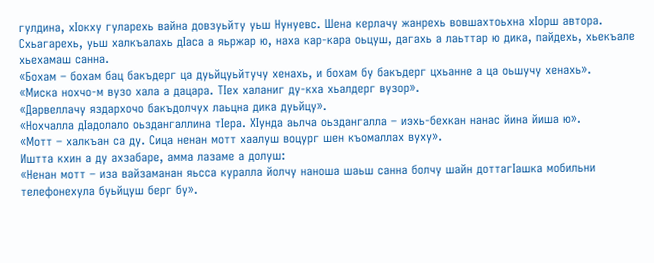гулдина, хIокху гуларехь вайна довзуьйту уьш Нунуевс. Шена керлачу жанрехь вовшахтоьхна хIорш автора. Схьагарехь, уьш халкъалахь дIаса а яьржар ю, наха кар-кара оьцуш, дагахь а лаьттар ю дика, пайдехь, хьекъале хьехамаш санна.
«Бохам – бохам бац бакъдерг ца дуьйцуьйтучу хенахь, и бохам бу бакъдерг цхьанне а ца оьшучу хенахь».
«Миска нохчо-м вузо хала а дацара. ТIех халаниг ду-кха хьалдерг вузор».
«Дарвеллачу яздархочо бакъдолчух лаьцна дика дуьйцу».
«Нохчалла дIадолало оьздангаллина тIера. ХIунда аьлча оьздангалла – иэхь-бехкан нанас йина йиша ю».
«Мотт – халкъан са ду. Сица ненан мотт хаалуш воцург шен къомаллах вуху».
Иштта кхин а ду ахзабаре, амма лазаме а долуш:
«Ненан мотт – иза вайзаманан яьсса куралла йолчу наноша шаьш санна болчу шайн доттагIашка мобильни телефонехула буьйцуш берг бу».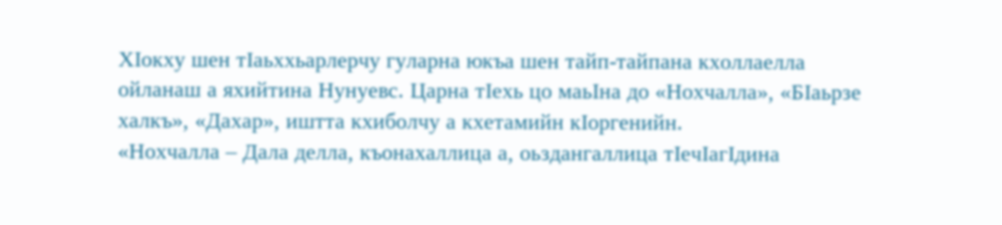ХIокху шен тIаьххьарлерчу гуларна юкъа шен тайп-тайпана кхоллаелла ойланаш а яхийтина Нунуевс. Царна тIехь цо маьIна до «Нохчалла», «БIаьрзе халкъ», «Дахар», иштта кхиболчу а кхетамийн кIоргенийн.
«Нохчалла – Дала делла, къонахаллица а, оьздангаллица тIечIагIдина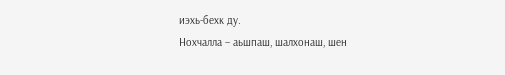иэхь-бехк ду.
Нохчалла – аьшпаш, шалхонаш, шен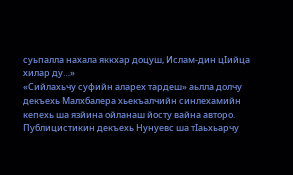суьпалла нахала яккхар доцуш, Ислам-дин цIийца хилар ду…»
«Сийлахьчу суфийн аларех тардеш» аьлла долчу декъехь Малхбалера хьекъалчийн синлехамийн кепехь ша язйина ойланаш йосту вайна авторо.
Публицистикин декъехь Нунуевс ша тIаьхьарчу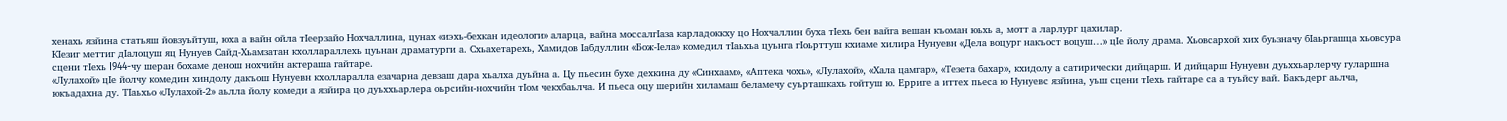хенахь язйина статьяш йовзуьйтуш, юха а вайн ойла тIеерзайо Нохчаллина, цунах «иэхь-бехкан идеологи» аларца, вайна моссалгIаза карладоккху цо Нохчаллин буха тIехь бен вайга вешан къоман юьхь а, мотт а ларлург цахилар.
КIезиг меттиг дIалоцуш яц Нунуев Сайд-Хьамзатан кхоллараллехь цуьнан драматурги а. Схьахетарехь, Хамидов Iабдуллин «Бож-Iела» комедил тIаьхьа цуьнга гIоьрттуш кхиаме хилира Нунуевн «Дела воцург накъост воцуш…» цIе йолу драма. Хьовсархой хих буьзначу бIаьргашца хьовсура сцени тIехь I944-чу шеран бохаме денош нохчийн актераша гайтаре.
«Лулахой» цIе йолчу комедин хиндолу дакъош Нунуевн кхолларалла езачарна девзаш дара хьалха дуьйна а. Цу пьесин бухе дехкина ду «Синхаам», «Аптека чохь», «Лулахой», «Хала цамгар», «Тезета бахар», кхидолу а сатирически дийцарш. И дийцарш Нунуевн дуьххьарлерчу гуларшна юкъадахна ду. ТIаьхьо «Лулахой-2» аьлла йолу комеди а язйира цо дуьххьарлера оьрсийн-нохчийн тIом чекхбаьлча. И пьеса оцу шерийн хиламаш беламечу суьрташкахь гойтуш ю. Ерриге а иттех пьеса ю Нунуевс язйина, уьш сцени тIехь гайтаре са а туьйсу вай. Бакъдерг аьлча,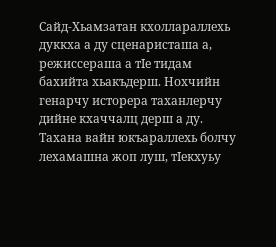Сайд-Хьамзатан кхоллараллехь дуккха а ду сценаристаша а, режиссераша а тIе тидам бахийта хьакъдерш. Нохчийн генарчу исторера таханлерчу дийне кхаччалц дерш а ду. Тахана вайн юкъараллехь болчу лехамашна жоп луш, тIекхуьу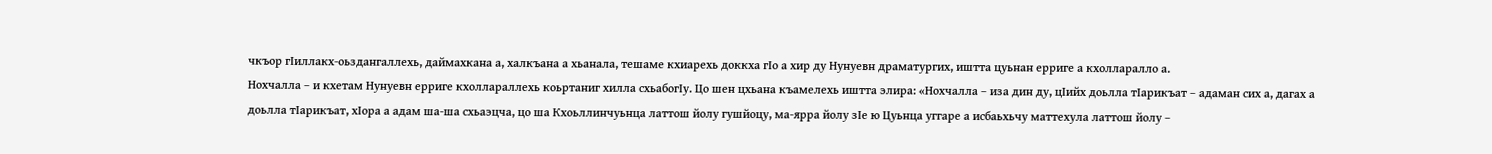чкъор гIиллакх-оьздангаллехь, даймахкана а, халкъана а хьанала, тешаме кхиарехь доккха гIо а хир ду Нунуевн драматургих, иштта цуьнан ерриге а кхолларалло а.
Нохчалла – и кхетам Нунуевн ерриге кхоллараллехь коьртаниг хилла схьабогIу. Цо шен цхьана къамелехь иштта элира: «Нохчалла – иза дин ду, цIийх доьлла тIарикъат – адаман сих а, дагах а доьлла тIарикъат, хIора а адам ша-ша схьаэцча, цо ша Кхоьллинчуьнца латтош йолу гушйоцу, ма-ярра йолу зIе ю Цуьнца уггаре а исбаьхьчу маттехула латтош йолу –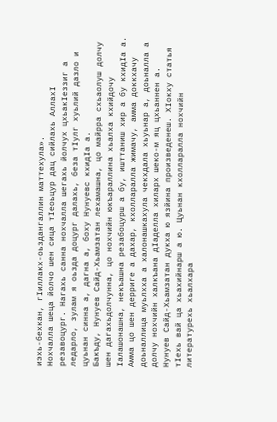иэхь-бехкан, гIиллакх-оьздангаллин маттехула».
Нохчалла шеца йолчо шен сица тIеоьцур дац сийлахь АллахI резавоцург. Нагахь санна нохчалла шегахь йолчух цхьакIеззиг а ледарло, зулам я оьзда доцург далахь, беза тIулг хуьлий дазло и цуьнан синна а, дагна а, боху Нунуевс кхидIа а.
Бакъду, Нунуев Сайд-Хьамзатан лехамашна, цо майрра схьаолуш долчу шен дагахьдолчунна, цо нохчийн юкъараллина хьалха кхийдочу Iалашонашна, некъашна резабоцурш а бу, ишттаниш хир а бу кхидIа а. Амма цо шен дерриге а дахар, кхолларалла жимачу, амма доккхачу доьналлица муьлхха а халонашкахула чекхдала хьуьнар а, доьналла а долчу нохчийн халкъана дIаделла хиларх шеко-м яц цхьаннен а.
Нунуев Сайд-Хьамзатан дукха ю язйина произведенеш. ХIокху статья тIехь вай ца хьахийнарш а ю. Цуьнан кхолларалла нохчийн литературехь хьалхара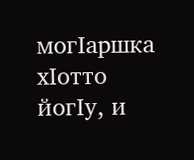могIаршка хIотто йогIу, и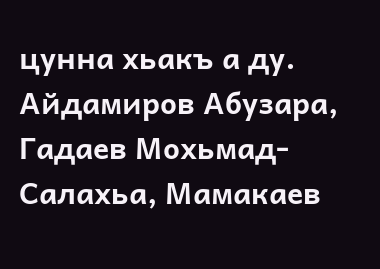цунна хьакъ а ду. Айдамиров Абузара, Гадаев Мохьмад-Салахьа, Мамакаев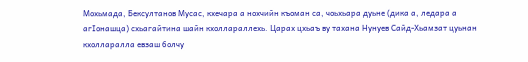Мохьмада, Бексултанов Мусас, кхечара а нохчийн къоман са, чоьхьара дуьне (дика а, ледара а агIонашца) схьагайтина шайн кхоллараллехь. Царах цхьаъ ву тахана Нунуев Сайд-Хьамзат цуьнан кхолларалла евзаш болчу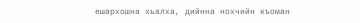ешархошна хьалха, дийнна нохчийн къоман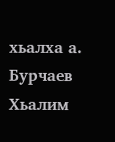хьалха а.
Бурчаев Хьалим